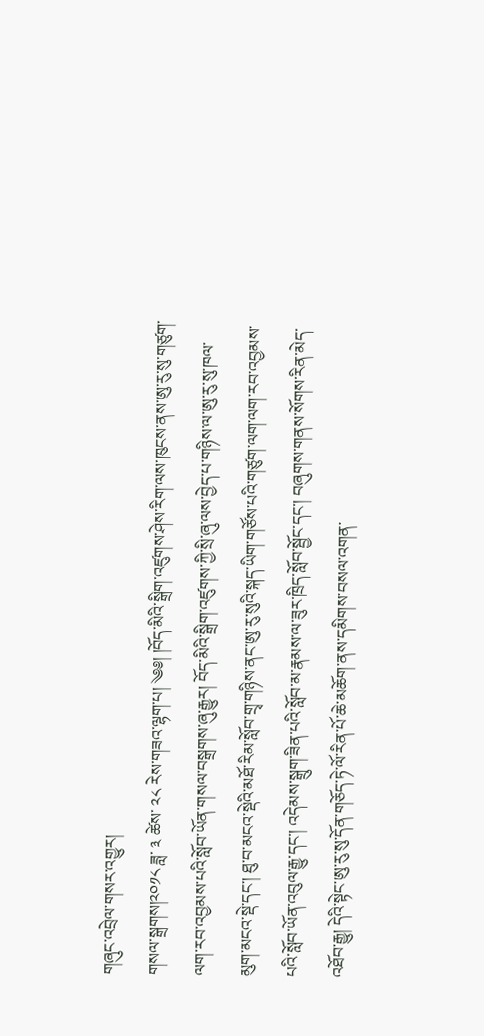གཞུང་འབྲེལ་གསར་འགྱུར།
གསལ་སྒྲགས།༢༠༡༨ ཟླ་ ༣ ཚེས་ ༢༨ རེས་གཟའ་ལྷག་པ། ༄༅། །བོད་མིའི་སྒྲིག་འཛུགས་ཤེས་རིག་ལས་ཁུངས་ནས་ཨུ་རུ་སུ་གཙུག་ལག་རབ་འབྱམས་པའི་སློབ་ཡོན་གསལ་བསྒྲགས་ཞུ་རྒྱུར། བོད་མིའི་སྒྲིག་འཛུགས་ཀྱི་སྲི་ཞུ་ལས་བྱེད་པ་གཉིས་ལ་ཨུ་རུ་སུ་ཁལ་མུག་མངའ་སྡེ་དང་། ཐུ་བ་མངའ་སྡེའི་མཐོ་རིམ་སློབ་གྲྭ་གཉིས་ནང་ཨུ་རུ་སུའི་སྐད་ཡིག་གཙོས་པའི་གཙུག་ལག་ལག་རབ་འབྱམས་པའི་སློབ་ཡོན་འབུལ་རྒྱུ་དང་། འདེམས་སྒྲུག་ཟིན་པའི་སློབ་མ་རྣམས་ལ་ཟུར་ཁྲིད་སློབ་སྦྱོང་དང་། བཞུགས་གནས་སོགས་རིན་མེད་འཐོབ་རྒྱུ། དེའི་སྟེང་ཨུ་རུ་སུ་དོན་གཅོད་ཏེ་ལོ་རིན་པོ་ཆེ་མཆོག་ནས་དམིགས་བསལ་འགན་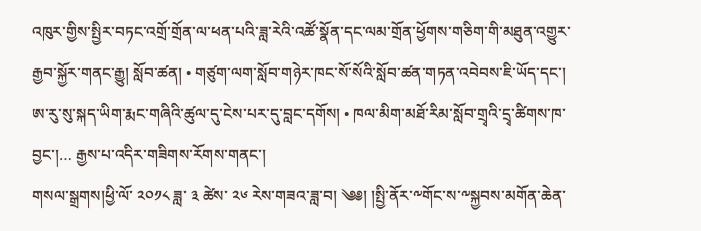འཁུར་གྱིས་སྤྱིར་བཏང་འགྲོ་གྲོན་ལ་ཕན་པའི་ཟླ་རེའི་འཚོ་སྣོན་དང་ལམ་གྲོན་ཕྱོགས་གཅིག་གི་མཐུན་འགྱུར་རྒྱབ་སྐྱོར་གནང་རྒྱུ། སློབ་ཚན། • གཙུག་ལག་སློབ་གཉེར་ཁང་སོ་སོའི་སློབ་ཚན་གཏན་འབེབས་ཇི་ཡོད་དང་། ཨ་རུ་སུ་སྐད་ཡིག་རྨང་གཞིའི་ཚུལ་དུ་ངེས་པར་དུ་བླང་དགོས། • ཁལ་མིག་མཐོ་རིམ་སློབ་གྲྭའི་དྲྭ་ཚིགས་ཁ་བྱང་།… རྒྱས་པ་འདིར་གཟིགས་རོགས་གནང་།
གསལ་སྒྲགས།ཕྱི་ལོ་ ༢༠༡༨ ཟླ་ ༣ ཚེས་ ༢༦ རེས་གཟའ་ཟླ་བ། ༄༅། །སྤྱི་ནོར་༸གོང་ས་༸སྐྱབས་མགོན་ཆེན་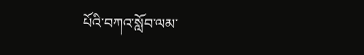པོའི་བཀའ་སློབ་ལམ་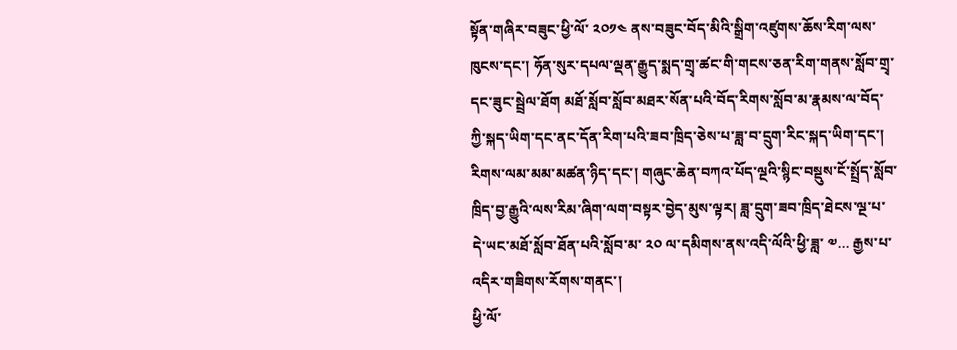སྟོན་གཞིར་བཟུང་ཕྱི་ལོ་ ༢༠༡༤ ནས་བཟུང་བོད་མིའི་སྒྲིག་འཛུགས་ཆོས་རིག་ལས་ཁུངས་དང་། ཧོན་སུར་དཔལ་ལྡན་རྒྱུད་སྨད་གྲྭ་ཚང་གི་གངས་ཅན་རིག་གནས་སློབ་གྲྭ་དང་ཟུང་སྦྲེལ་ཐོག མཐོ་སློབ་སློབ་མཐར་སོན་པའི་བོད་རིགས་སློབ་མ་རྣམས་ལ་བོད་ཀྱི་སྐད་ཡིག་དང་ནང་དོན་རིག་པའི་ཟབ་ཁྲིད་ཅེས་པ་ཟླ་བ་དྲུག་རིང་སྐད་ཡིག་དང་། རིགས་ལམ་མམ་མཚན་ཉིད་དང་། གཞུང་ཆེན་བཀའ་པོད་ལྔའི་སྙིང་བསྡུས་ངོ་སྤྲོད་སློབ་ཁྲིད་བྱ་རྒྱུའི་ལས་རིམ་ཞིག་ལག་བསྟར་བྱེད་མུས་ལྟར། ཟླ་དྲུག་ཟབ་ཁྲིད་ཐེངས་ལྔ་པ་དེ་ཡང་མཐོ་སློབ་ཐོན་པའི་སློབ་མ་ ༢༠ ལ་དམིགས་ནས་འདི་ལོའི་ཕྱི་ཟླ་ ༧… རྒྱས་པ་འདིར་གཟིགས་རོགས་གནང་།
ཕྱི་ལོ་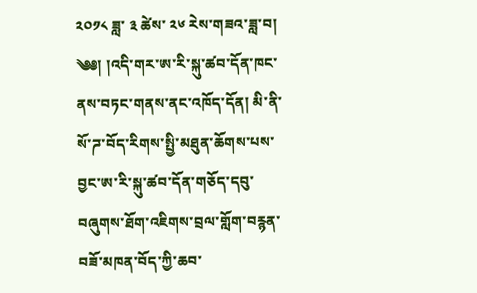༢༠༡༨ ཟླ་ ༣ ཚེས་ ༢༦ རེས་གཟའ་ཟླ་བ། ༄༅། །འདི་གར་ཨ་རི་སྐུ་ཚབ་དོན་ཁང་ནས་བཏང་གནས་ནང་འཁོད་དོན། མི་ནི་སོ་ཌ་བོད་རིགས་སྤྱི་མཐུན་ཆོགས་པས་བྱང་ཨ་རི་སྐུ་ཚབ་དོན་གཅོད་དབུ་བཞུགས་ཐོག་འཇིགས་བྲལ་གློག་བརྙན་བཟོ་མཁན་བོད་ཀྱི་ཆབ་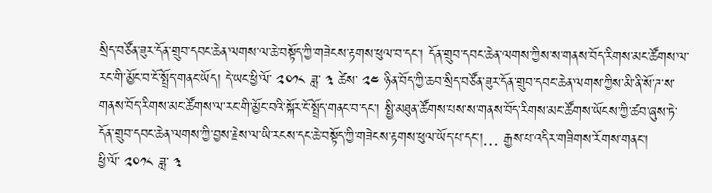སྲིད་བཙོན་ཟུར་དོན་གྲུབ་དབང་ཆེན་ལགས་ལ་ཆེ་བསྟོད་ཀྱི་གཟེངས་རྟགས་ཕུལ་བ་དང་། དོན་གྲུབ་དབང་ཆེན་ལགས་ཀྱིས་ས་གནས་བོད་རིགས་མང་ཚོགས་ལ་རང་གི་མྱོང་བ་ངོ་སྤྲོད་གནང་ཡོད། དེ་ཡང་ཕྱི་ལོ་ ༢༠༡༨ ཟླ་ ༣ ཚེས་ ༢༤ ཉིན་བོད་ཀྱི་ཆབ་སྲིད་བཙོན་ཟུར་དོན་གྲུབ་དབང་ཆེན་ལགས་ཀྱིས་མི་ནི་སོ་ཌ་ས་གནས་བོད་རིགས་མང་ཚོགས་ལ་རང་གི་མྱོང་བའི་སྐོར་ངོ་སྤྲོད་གནང་བ་དང་། སྤྱི་མཐུན་ཚོགས་པས་ས་གནས་བོད་རིགས་མང་ཚོགས་ཡོངས་ཀྱི་ཚབ་ཞུས་ཏེ་དོན་གྲུབ་དབང་ཆེན་ལགས་ཀྱི་བྱས་རྗེས་ལ་ཡི་རངས་དང་ཆེ་བསྟོད་ཀྱི་གཟེངས་རྟགས་ཕུལ་ཡོད་པ་དང་།… རྒྱས་པ་འདིར་གཟིགས་རོགས་གནང་།
ཕྱི་ལོ་ ༢༠༡༨ ཟླ་ ༣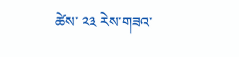ཚེས་ ༢༣ རེས་གཟའ་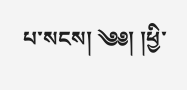པ་སངས། ༄༅། །ཕྱི་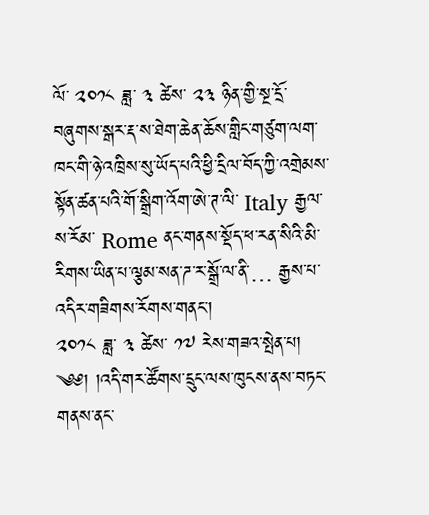ལོ་ ༢༠༡༨ ཟླ་ ༣ ཚེས་ ༢༣ ཉིན་གྱི་སྔ་དྲོ་བཞུགས་སྒར་རྡ་ས་ཐེག་ཆེན་ཆོས་གླིང་གཙུག་ལག་ཁང་གི་ཉེ་འཁྲིས་སུ་ཡོད་པའི་ཕྱི་དྲིལ་བོད་ཀྱི་འགྲེམས་སྟོན་ཚན་པའི་གོ་སྒྲིག་འོག་ཨེ་ཊ་ལི་ Italy རྒྱལ་ས་རོམ་ Rome ནང་གནས་སྡོད་ཕ་རན་སིའི་མི་རིགས་ཡིན་པ་ལྕམ་སན་ཌ་ར་སྒྲོ་ལ་ནི་… རྒྱས་པ་འདིར་གཟིགས་རོགས་གནང་།
༢༠༡༨ ཟླ་ ༣ ཚེས་ ༡༧ རེས་གཟའ་སྤེན་པ། ༄༅། །འདི་གར་ཚོགས་དྲུང་ལས་ཁུངས་ནས་བཏང་གནས་ནང་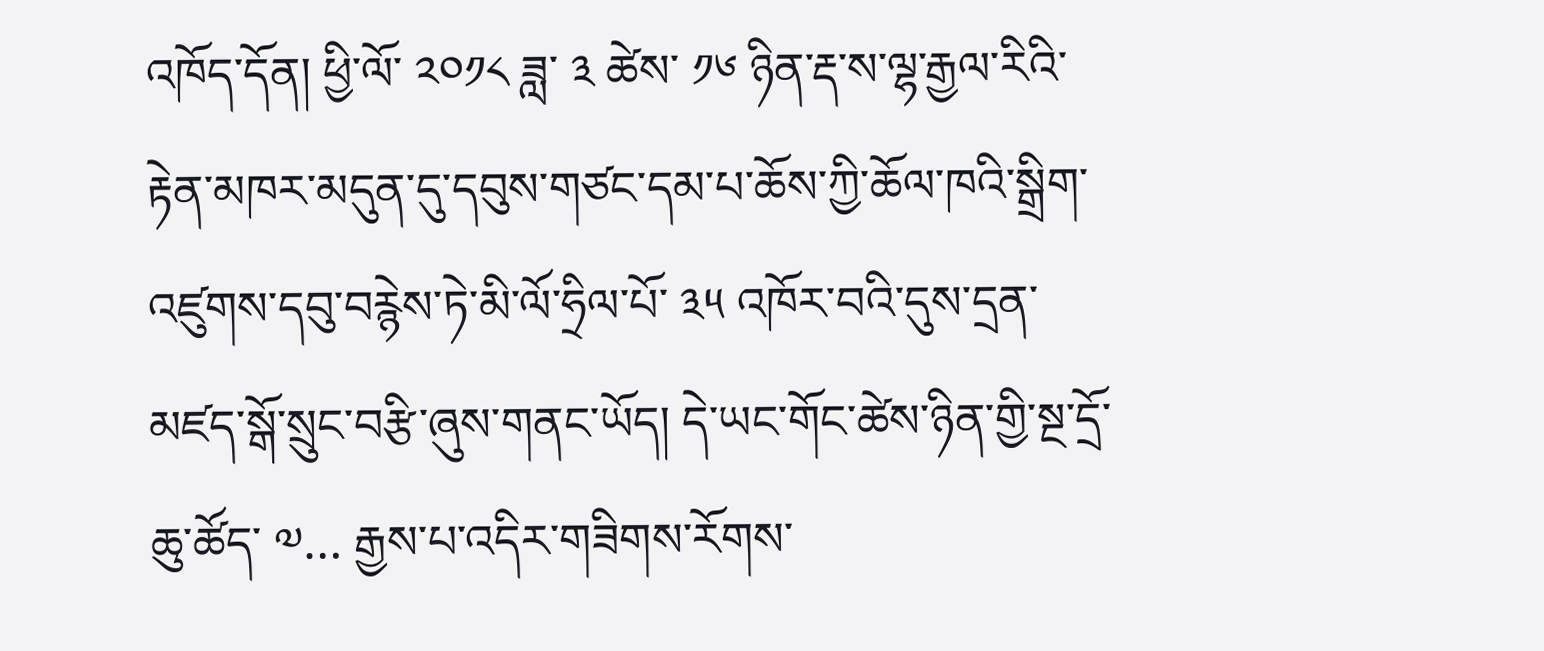འཁོད་དོན། ཕྱི་ལོ་ ༢༠༡༨ ཟླ་ ༣ ཚེས་ ༡༦ ཉིན་རྡ་ས་ལྷ་རྒྱལ་རིའི་རྟེན་མཁར་མདུན་དུ་དབུས་གཙང་དམ་པ་ཆོས་ཀྱི་ཆོལ་ཁའི་སྒྲིག་འཛུགས་དབུ་བརྙེས་ཏེ་མི་ལོ་ཧྲིལ་པོ་ ༣༥ འཁོར་བའི་དུས་དྲན་མཛད་སྒོ་སྲུང་བརྩི་ཞུས་གནང་ཡོད། དེ་ཡང་གོང་ཚེས་ཉིན་གྱི་སྔ་དྲོ་ཆུ་ཚོད་ ༧… རྒྱས་པ་འདིར་གཟིགས་རོགས་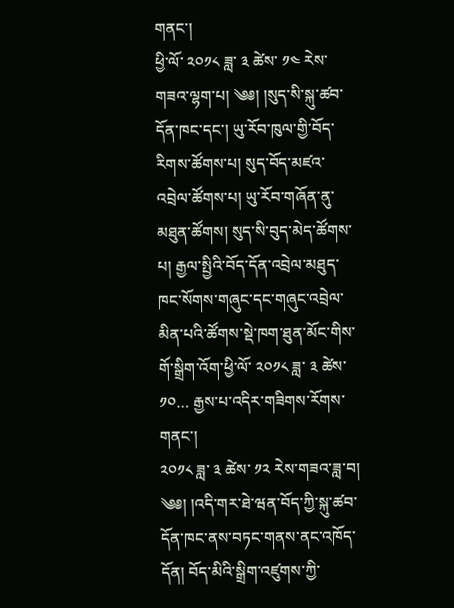གནང་།
ཕྱི་ལོ་ ༢༠༡༨ ཟླ་ ༣ ཚེས་ ༡༤ རེས་གཟའ་ལྷག་པ། ༄༅། །སུད་སི་སྐུ་ཚབ་དོན་ཁང་དང་། ཡུ་རོབ་ཁུལ་གྱི་བོད་རིགས་ཚོགས་པ། སུད་བོད་མཛའ་འབྲེལ་ཚོགས་པ། ཡུ་རོབ་གཞོན་ནུ་མཐུན་ཚོགས། སུད་སི་བུད་མེད་ཚོགས་པ། རྒྱལ་སྤྱིའི་བོད་དོན་འབྲེལ་མཐུད་ཁང་སོགས་གཞུང་དང་གཞུང་འབྲེལ་མིན་པའི་ཚོགས་སྡེ་ཁག་ཐུན་མོང་གིས་གོ་སྒྲིག་འོག་ཕྱི་ལོ་ ༢༠༡༨ ཟླ་ ༣ ཚེས་ ༡༠… རྒྱས་པ་འདིར་གཟིགས་རོགས་གནང་།
༢༠༡༨ ཟླ་ ༣ ཚེས་ ༡༢ རེས་གཟའ་ཟླ་བ། ༄༅། །འདི་གར་ཐེ་ཝན་བོད་ཀྱི་སྐུ་ཚབ་དོན་ཁང་ནས་བཏང་གནས་ནང་འཁོད་དོན། བོད་མིའི་སྒྲིག་འཛུགས་ཀྱི་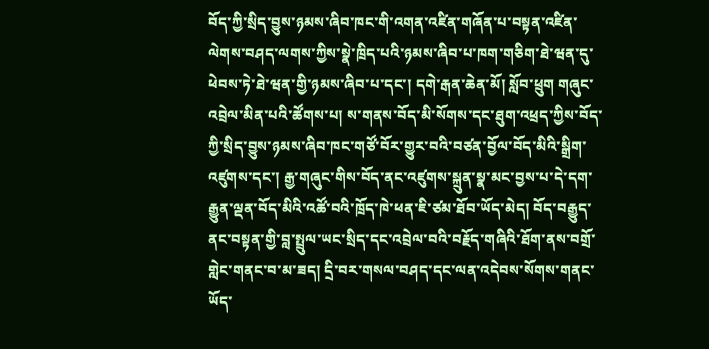བོད་ཀྱི་སྲིད་བྱུས་ཉམས་ཞིབ་ཁང་གི་འགན་འཛིན་གཞོན་པ་བསྟན་འཛིན་ལེགས་བཤད་ལགས་ཀྱིས་སྣེ་ཁྲིད་པའི་ཉམས་ཞིབ་པ་ཁག་གཅིག་ཐེ་ཝན་དུ་ཕེབས་ཏེ་ཐེ་ཝན་གྱི་ཉམས་ཞིབ་པ་དང་། དགེ་རྒན་ཆེན་མོ། སློབ་ཕྲུག གཞུང་འབྲེལ་མིན་པའི་ཚོགས་པ། ས་གནས་བོད་མི་སོགས་དང་ཐུག་འཕྲད་ཀྱིས་བོད་ཀྱི་སྲིད་བྱུས་ཉམས་ཞིབ་ཁང་གཙོ་བོར་གྱུར་བའི་བཙན་བྱོལ་བོད་མིའི་སྒྲིག་འཛུགས་དང་། རྒྱ་གཞུང་གིས་བོད་ནང་འཛུགས་སྐྲུན་སྣ་མང་བྱས་པ་དེ་དག་རྒྱུན་ལྡན་བོད་མིའི་འཚོ་བའི་ཁྲོད་ཁེ་ཕན་ཇི་ཙམ་ཐོབ་ཡོད་མེད། བོད་བརྒྱུད་ནང་བསྟན་གྱི་བླ་སྤྲུལ་ཡང་སྲིད་དང་འབྲེལ་བའི་བརྗོད་གཞིའི་ཐོག་ནས་བགྲོ་གླེང་གནང་བ་མ་ཟད། དྲི་བར་གསལ་བཤད་དང་ལན་འདེབས་སོགས་གནང་ཡོད་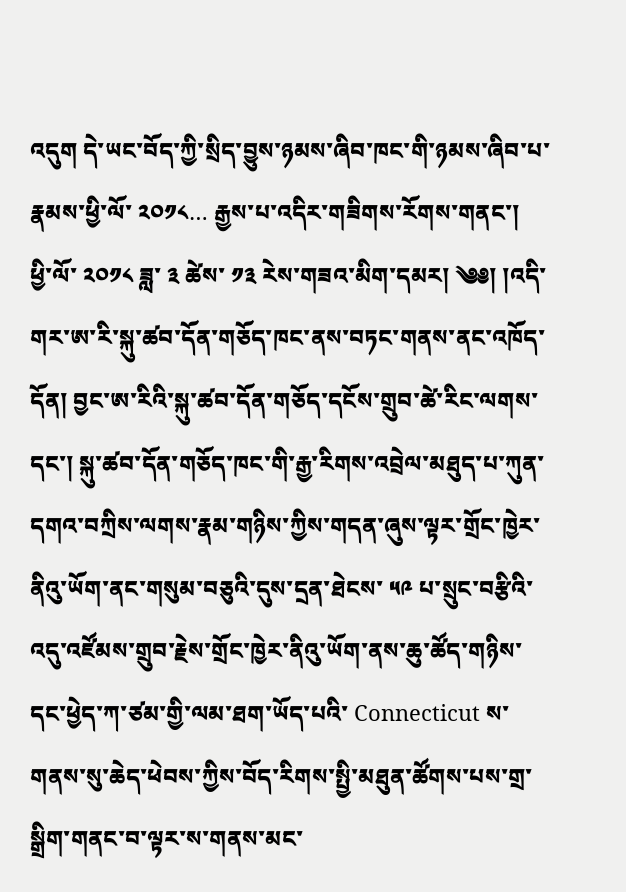འདུག དེ་ཡང་བོད་ཀྱི་སྲིད་བྱུས་ཉམས་ཞིབ་ཁང་གི་ཉམས་ཞིབ་པ་རྣམས་ཕྱི་ལོ་ ༢༠༡༨… རྒྱས་པ་འདིར་གཟིགས་རོགས་གནང་།
ཕྱི་ལོ་ ༢༠༡༨ ཟླ་ ༣ ཚེས་ ༡༣ རེས་གཟའ་མིག་དམར། ༄༅། །འདི་གར་ཨ་རི་སྐུ་ཚབ་དོན་གཅོད་ཁང་ནས་བཏང་གནས་ནང་འཁོད་དོན། བྱང་ཨ་རིའི་སྐུ་ཚབ་དོན་གཅོད་དངོས་གྲུབ་ཚེ་རིང་ལགས་དང་། སྐུ་ཚབ་དོན་གཅོད་ཁང་གི་རྒྱ་རིགས་འབྲེལ་མཐུད་པ་ཀུན་དགའ་བཀྲིས་ལགས་རྣམ་གཉིས་ཀྱིས་གདན་ཞུས་ལྟར་གྲོང་ཁྱེར་ནིའུ་ཡོག་ནང་གསུམ་བཅུའི་དུས་དྲན་ཐེངས་ ༥༩ པ་སྲུང་བརྩིའི་འདུ་འཛོམས་གྲུབ་རྗེས་གྲོང་ཁྱེར་ནིའུ་ཡོག་ནས་ཆུ་ཚོད་གཉིས་དང་ཕྱེད་ཀ་ཙམ་གྱི་ལམ་ཐག་ཡོད་པའི་ Connecticut ས་གནས་སུ་ཆེད་ཕེབས་ཀྱིས་བོད་རིགས་སྤྱི་མཐུན་ཚོགས་པས་གྲ་སྒྲིག་གནང་བ་ལྟར་ས་གནས་མང་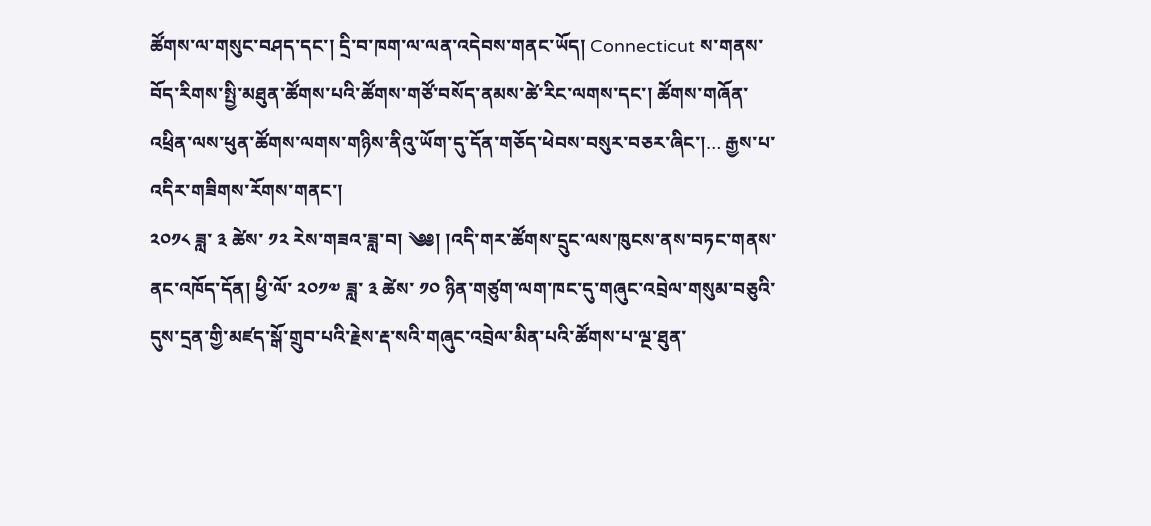ཚོགས་ལ་གསུང་བཤད་དང་། དྲི་བ་ཁག་ལ་ལན་འདེབས་གནང་ཡོད། Connecticut ས་གནས་བོད་རིགས་སྤྱི་མཐུན་ཚོགས་པའི་ཚོགས་གཙོ་བསོད་ནམས་ཚེ་རིང་ལགས་དང་། ཚོགས་གཞོན་འཕྲིན་ལས་ཕུན་ཚོགས་ལགས་གཉིས་ནིའུ་ཡོག་དུ་དོན་གཅོད་ཕེབས་བསུར་བཅར་ཞིང་།… རྒྱས་པ་འདིར་གཟིགས་རོགས་གནང་།
༢༠༡༨ ཟླ་ ༣ ཚེས་ ༡༢ རེས་གཟའ་ཟླ་བ། ༄༅། །འདི་གར་ཚོགས་དྲུང་ལས་ཁུངས་ནས་བཏང་གནས་ནང་འཁོད་དོན། ཕྱི་ལོ་ ༢༠༡༧ ཟླ་ ༣ ཚེས་ ༡༠ ཉིན་གཙུག་ལག་ཁང་དུ་གཞུང་འབྲེལ་གསུམ་བཅུའི་དུས་དྲན་གྱི་མཛད་སྒོ་གྲུབ་པའི་རྗེས་རྡ་སའི་གཞུང་འབྲེལ་མིན་པའི་ཚོགས་པ་ལྔ་ཐུན་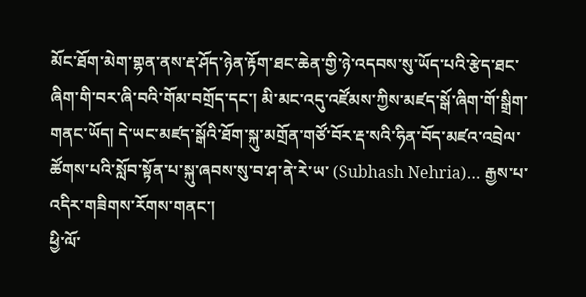མོང་ཐོག་མེག་གྷན་ནས་རྡ་ཤོད་ཉེན་རྟོག་ཐང་ཆེན་གྱི་ཉེ་འདབས་སུ་ཡོད་པའི་རྩེད་ཐང་ཞིག་གི་བར་ཞི་བའི་གོམ་བགྲོད་དང་། མི་མང་འདུ་འཛོམས་ཀྱིས་མཛད་སྒོ་ཞིག་གོ་སྒྲིག་གནང་ཡོད། དེ་ཡང་མཛད་སྒོའི་ཐོག་སྐུ་མགྲོན་གཙོ་བོར་རྡ་སའི་ཧིན་བོད་མཛའ་འབྲེལ་ཚོགས་པའི་སློབ་སྟོན་པ་སྐུ་ཞབས་སུ་བ་ཤ་ནེ་རེ་ཡ་ (Subhash Nehria)… རྒྱས་པ་འདིར་གཟིགས་རོགས་གནང་།
ཕྱི་ལོ་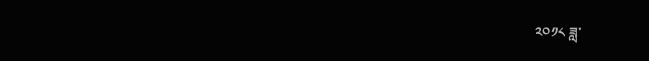༢༠༡༨ ཟླ་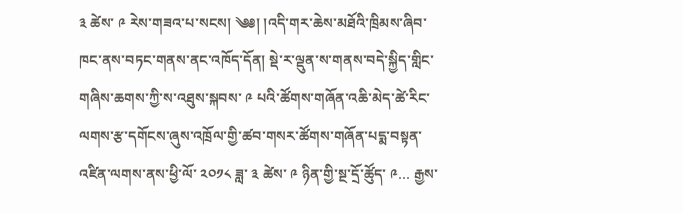༣ ཚེས་ ༩ རེས་གཟའ་པ་སངས། ༄༅། །འདི་གར་ཆེས་མཐོའི་ཁྲིམས་ཞིབ་ཁང་ནས་བཏང་གནས་ནང་འཁོད་དོན། སྡེ་ར་ལྡུན་ས་གནས་བདེ་སྐྱིད་གླིང་གཞིས་ཆགས་ཀྱི་ས་འཐུས་སྐབས་ ༩ པའི་ཚོགས་གཞོན་འཆི་མེད་ཚེ་རིང་ལགས་རྩ་དགོངས་ཞུས་འཁྲོལ་གྱི་ཚབ་གསར་ཚོགས་གཞོན་པདྨ་བསྟན་འཛིན་ལགས་ནས་ཕྱི་ལོ་ ༢༠༡༨ ཟླ་ ༣ ཚེས་ ༩ ཉིན་གྱི་སྔ་དྲོ་ཚོུད་ ༩… རྒྱས་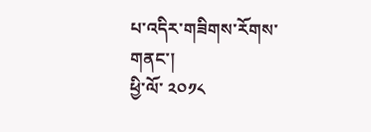པ་འདིར་གཟིགས་རོགས་གནང་།
ཕྱི་ལོ་ ༢༠༡༨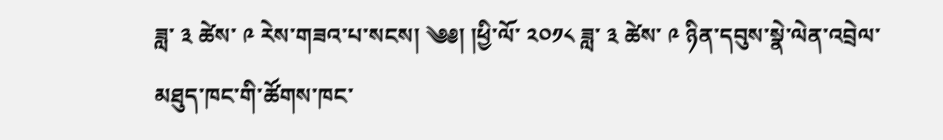ཟླ་ ༣ ཚེས་ ༩ རེས་གཟའ་པ་སངས། ༄༅། །ཕྱི་ལོ་ ༢༠༡༨ ཟླ་ ༣ ཚེས་ ༩ ཉིན་དབུས་སྣེ་ལེན་འབྲེལ་མཐུད་ཁང་གི་ཚོགས་ཁང་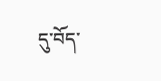དུ་བོད་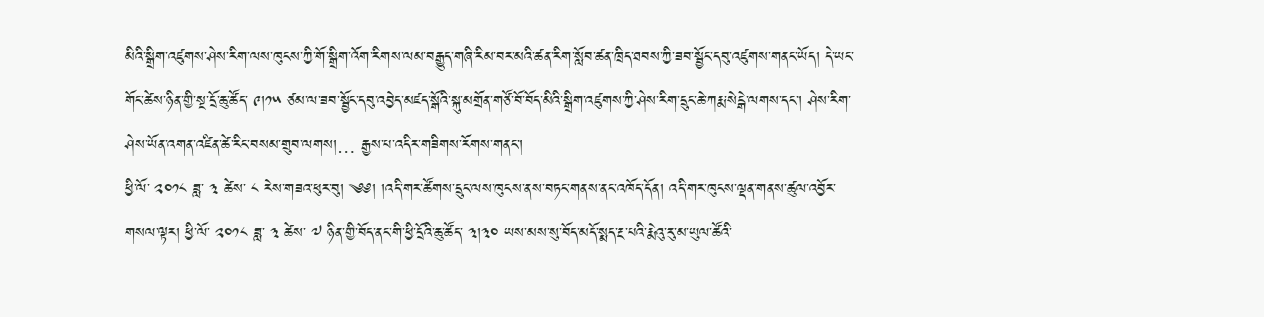མིའི་སྒྲིག་འཛུགས་ཤེས་རིག་ལས་ཁུངས་ཀྱི་གོ་སྒྲིག་འོག་རིགས་ལམ་བརྒྱུད་གཞི་རིམ་བར་མའི་ཚན་རིག་སློབ་ཚན་ཁྲིད་ཐབས་ཀྱི་ཟབ་སྦྱོང་དབུ་འཛུགས་གནང་ཡོད། དེ་ཡང་གོང་ཚེས་ཉིན་གྱི་སྔ་དྲོ་ཆུ་ཚོད་ ༩།༡༥ ཙམ་ལ་ཟབ་སྦྱོང་དབུ་འབྱེད་མཛད་སྒོའི་སྐུ་མགྲོན་གཙོ་བོ་བོད་མིའི་སྒྲིག་འཛུགས་ཀྱི་ཤེས་རིག་དྲུང་ཆེ་ཀརྨ་སེངྒེ་ལགས་དང་། ཤེས་རིག་ཤེས་ཡོན་འགན་འཛིན་ཚེ་རིང་བསམ་གྲུབ་ལགས།… རྒྱས་པ་འདིར་གཟིགས་རོགས་གནང་།
ཕྱི་ལོ་ ༢༠༡༨ ཟླ་ ༣ ཚེས་ ༨ རེས་གཟའ་ཕུར་བུ། ༄༅། །འདི་གར་ཚོགས་དྲུང་ལས་ཁུངས་ནས་བཏང་གནས་ནང་འཁོད་དོན། འདི་གར་ཁུངས་ལྡན་གནས་ཚུལ་འབྱོར་གསལ་ལྟར། ཕྱི་ལོ་ ༢༠༡༨ ཟླ་ ༣ ཚེས་ ༧ ཉིན་གྱི་བོད་ནང་གི་ཕྱི་དྲོའི་ཆུ་ཚོད་ ༣།༣༠ ཡས་མས་སུ་བོད་མདོ་སྨད་རྔ་པའི་རྨེའུ་རུ་མ་ཡུལ་ཚོའི་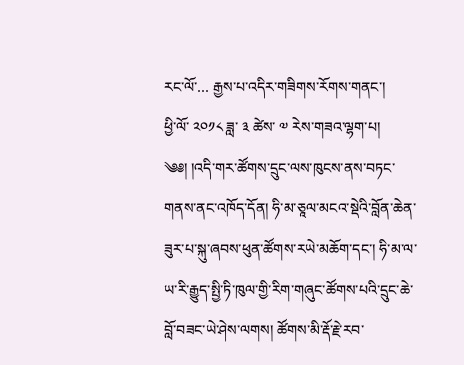རང་ལོ་… རྒྱས་པ་འདིར་གཟིགས་རོགས་གནང་།
ཕྱི་ལོ་ ༢༠༡༨ ཟླ་ ༣ ཚེས་ ༧ རེས་གཟའ་ལྷག་པ། ༄༅། །འདི་གར་ཚོགས་དྲུང་ལས་ཁུངས་ནས་བཏང་གནས་ནང་འཁོད་དོན། ཧི་མ་ཅཱལ་མངའ་སྡེའི་བློན་ཆེན་ཟུར་པ་སྐུ་ཞབས་ཕུན་ཚོགས་རཡེ་མཆོག་དང་། ཧི་མ་ལ་ཡ་རི་རྒྱུད་སྤྱི་ཏི་ཁུལ་གྱི་རིག་གཞུང་ཚོགས་པའི་དྲུང་ཆེ་བློ་བཟང་ཡེ་ཤེས་ལགས། ཚོགས་མི་རྡོ་རྗེ་རབ་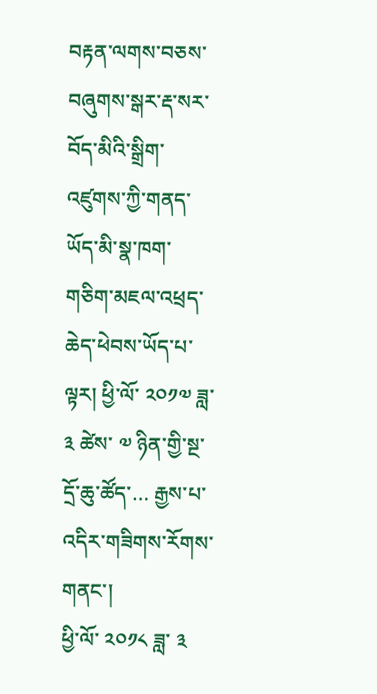བརྟན་ལགས་བཅས་བཞུགས་སྒར་རྡ་སར་བོད་མིའི་སྒྲིག་འཛུགས་ཀྱི་གནད་ཡོད་མི་སྣ་ཁག་གཅིག་མཇལ་འཕྲད་ཆེད་ཕེབས་ཡོད་པ་ལྟར། ཕྱི་ལོ་ ༢༠༡༧ ཟླ་ ༣ ཚེས་ ༧ ཉིན་གྱི་སྔ་དྲོ་ཆུ་ཚོད་… རྒྱས་པ་འདིར་གཟིགས་རོགས་གནང་།
ཕྱི་ལོ་ ༢༠༡༨ ཟླ་ ༣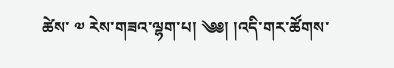ཚེས་ ༧ རེས་གཟའ་ལྷག་པ། ༄༅། །འདི་གར་ཚོགས་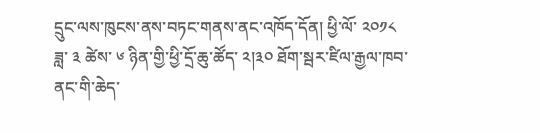དྲུང་ལས་ཁུངས་ནས་བཏང་གནས་ནང་འཁོད་དོན། ཕྱི་ལོ་ ༢༠༡༨ ཟླ་ ༣ ཚེས་ ༦ ཉིན་གྱི་ཕྱི་དྲོ་ཆུ་ཚོད་ ༢།༣༠ ཐོག་སྦར་ཛིལ་རྒྱལ་ཁབ་ནང་གི་ཆེད་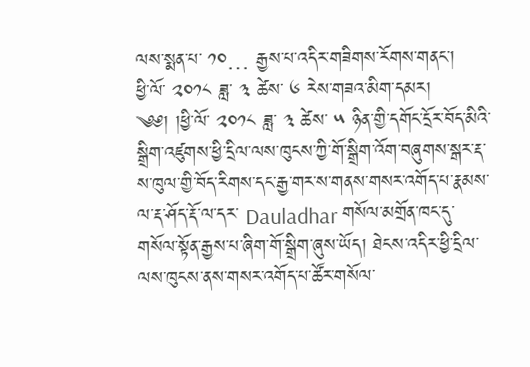ལས་སྨན་པ་ ༡༠… རྒྱས་པ་འདིར་གཟིགས་རོགས་གནང་།
ཕྱི་ལོ་ ༢༠༡༨ ཟླ་ ༣ ཚེས་ ༦ རེས་གཟའ་མིག་དམར། ༄༅། །ཕྱི་ལོ་ ༢༠༡༨ ཟླ་ ༣ ཚེས་ ༥ ཉིན་གྱི་དགོང་དྲོར་བོད་མིའི་སྒྲིག་འཛུགས་ཕྱི་དྲིལ་ལས་ཁུངས་ཀྱི་གོ་སྒྲིག་འོག་བཞུགས་སྒར་རྡ་ས་ཁུལ་གྱི་བོད་རིགས་དང་རྒྱ་གར་ས་གནས་གསར་འགོད་པ་རྣམས་ལ་རྡ་ཤོད་རྡོ་ལ་དར་ Dauladhar གསོལ་མགྲོན་ཁང་དུ་གསོལ་སྟོན་རྒྱས་པ་ཞིག་གོ་སྒྲིག་ཞུས་ཡོད། ཐེངས་འདིར་ཕྱི་དྲིལ་ལས་ཁུངས་ནས་གསར་འགོད་པ་ཚོར་གསོལ་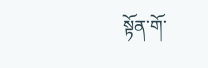སྟོན་གོ་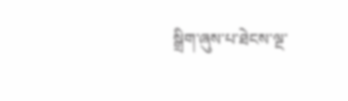སྒྲིག་ཞུས་པ་ཐེངས་ལྔ་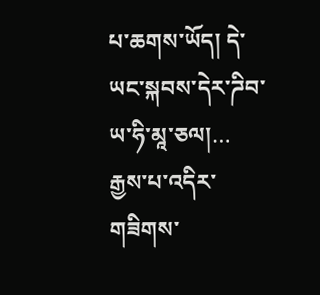པ་ཆགས་ཡོད། དེ་ཡང་སྐབས་དེར་ཌིབ་ཡ་ཧི་མཱ་ཅལ།… རྒྱས་པ་འདིར་གཟིགས་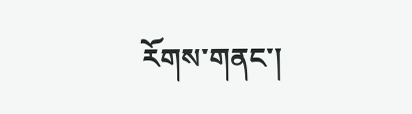རོགས་གནང་།